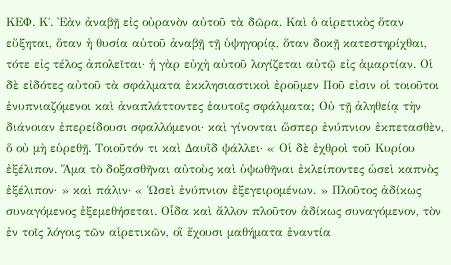ΚΕΦ. Κ΄. Ἐὰν ἀναβῇ εἰς οὐρανὸν αὐτοῦ τὰ δῶρα. Καὶ ὁ αἱρετικὸς ὅταν εὔξηται, ὅταν ἡ θυσία αὐτοῦ ἀναβῇ τῇ ὑψηγορίᾳ, ὅταν δοκῇ κατεστηρίχθαι, τότε εἰς τέλος ἀπολεῖται· ἡ γὰρ εὐχὴ αὐτοῦ λογίζεται αὐτῷ εἰς ἁμαρτίαν. Οἱ δὲ εἰδότες αὐτοῦ τὰ σφάλματα ἐκκλησιαστικοὶ ἐροῦμεν Ποῦ εἰσιν οἱ τοιοῦτοι ἐνυπνιαζόμενοι καὶ ἀναπλάττοντες ἑαυτοῖς σφάλματα; Οὐ τῇ ἀληθείᾳ τὴν διάνοιαν ἐπερείδουσι σφαλλόμενοι· καὶ γίνονται ὥσπερ ἐνύπνιον ἐκπετασθὲν, ὅ οὐ μὴ εὑρεθῇ. Τοιοῦτόν τι καὶ Δαυῒδ ψάλλει· « Οἱ δὲ ἐχθροὶ τοῦ Κυρίου ἐξέλιπον. Ἅμα τὸ δοξασθῆναι αὐτοὺς καὶ ὑψωθῆναι ἐκλείποντες ὡσεὶ καπνὸς ἐξέλιπον· » καὶ πάλιν· « Ὡσεὶ ἐνύπνιον ἐξεγειρομένων. » Πλοῦτος ἀδίκως συναγόμενος ἐξεμεθήσεται. Οἷδα καὶ ἄλλον πλοῦτον ἀδίκως συναγόμενον, τὸν ἐν τοῖς λόγοις τῶν αἱρετικῶν, οἳ ἔχουσι μαθήματα ἐναντία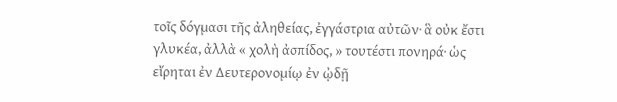τοῖς δόγμασι τῆς ἀληθείας, ἐγγάστρια αὐτῶν· ἃ οὐκ ἔστι γλυκέα, ἀλλὰ « χολὴ ἀσπίδος, » τουτέστι πονηρά· ὡς εἴρηται ἐν Δευτερονομίῳ ἐν ᾠδῇ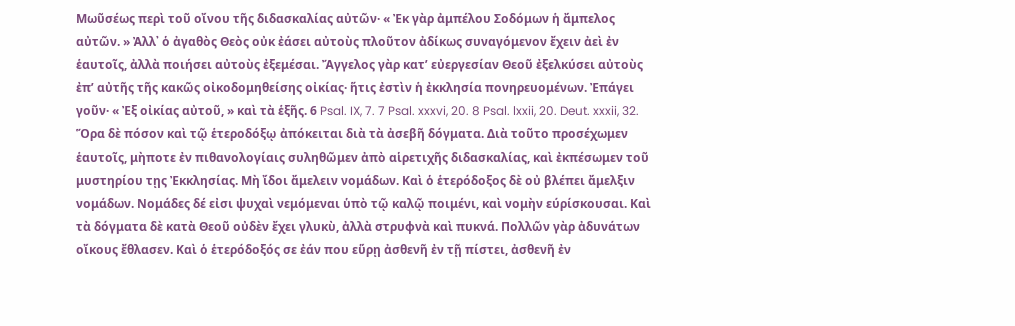Μωῦσέως περὶ τοῦ οἴνου τῆς διδασκαλίας αὐτῶν· « Ἐκ γὰρ ἀμπέλου Σοδόμων ἡ ἄμπελος αὐτῶν. » Ἀλλ᾿ ὁ ἀγαθὸς Θεὸς οὐκ ἐάσει αὐτοὺς πλοῦτον ἀδίκως συναγόμενον ἔχειν ἀεὶ ἐν ἑαυτοῖς, ἀλλὰ ποιήσει αὐτοὺς ἐξεμέσαι. Ἄγγελος γὰρ κατʼ εὐεργεσίαν Θεοῦ ἐξελκύσει αὐτοὺς ἐπʼ αὐτῆς τῆς κακῶς οἰκοδομηθείσης οἰκίας· ἥτις ἐστὶν ἡ ἐκκλησία πονηρευομένων. Ἐπάγει γοῦν· « Ἐξ οἰκίας αὐτοῦ, » καὶ τὰ ἑξῆς. 6 Psal. IX, 7. 7 Psal. xxxvi, 20. 8 Psal. lxxii, 20. Deut. xxxii, 32. Ὅρα δὲ πόσον καὶ τῷ ἑτεροδόξῳ ἀπόκειται διὰ τὰ ἀσεβῆ δόγματα. Διὰ τοῦτο προσέχωμεν ἑαυτοῖς, μὴποτε ἐν πιθανολογίαις συληθῶμεν ἀπὸ αἱρετιχῆς διδασκαλίας, καὶ ἐκπέσωμεν τοῦ μυστηρίου τῃς Ἐκκλησίας. Μὴ ἴδοι ἄμελειν νομάδων. Καὶ ὁ ἑτερόδοξος δὲ οὐ βλέπει ἄμελξιν νομάδων. Νομάδες δέ εἰσι ψυχαὶ νεμόμεναι ὑπὸ τῷ καλῷ ποιμένι, καὶ νομὴν εύρίσκουσαι. Καὶ τὰ δόγματα δὲ κατὰ Θεοῦ οὐδὲν ἔχει γλυκὺ, ἀλλὰ στρυφνὰ καὶ πυκνά. Πολλῶν γὰρ ἀδυνάτων οἴκους ἔθλασεν. Καὶ ὁ ἑτερόδοξός σε ἐάν που εὕρῃ ἀσθενῆ ἐν τῇ πίστει, ἀσθενῆ ἐν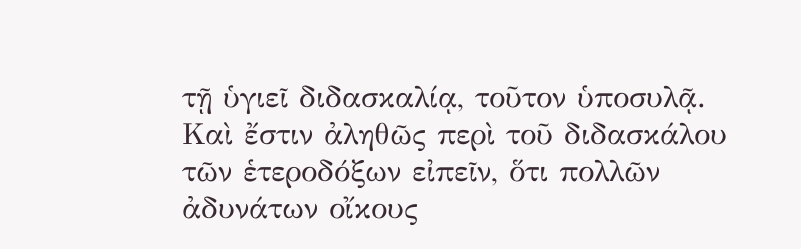τῇ ὑγιεῖ διδασκαλίᾳ, τοῦτον ὑποσυλᾷ. Καὶ ἔστιν ἀληθῶς περὶ τοῦ διδασκάλου τῶν ἑτεροδόξων εἰπεῖν, ὅτι πολλῶν ἀδυνάτων οἴκους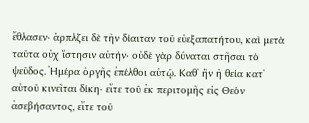ἔθλασεν· ἁρπλζει δὲ τὴν δίαιταν τοῦ εὐεξαπατήτου, καὶ μετὰ ταῦτα οὐχ ἵστησιν αὐτήν· οὐδὲ γὰρ δύναται στῆσαι τὸ ψεῦδος. Ἡμέρα ὀργῆς ἐπέλθοι αὐτῷ. Καθʼ ἣν ἡ θεία κατʼ αὐτοῦ κινεῖται δίκη· εἴτε τοῦ ἐκ περιτομῆς εἰς Θεὸν ἀσεβήσαντος, εἴτε τοῦ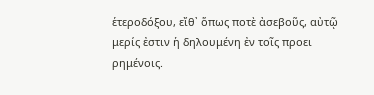ἑτεροδόξου, εἴθ᾿ ὅπως ποτὲ ἀσεβοῦς, αὐτῷ μερίς ἐστιν ἡ δηλουμένη ἐν τοῖς προει ρημένοις.